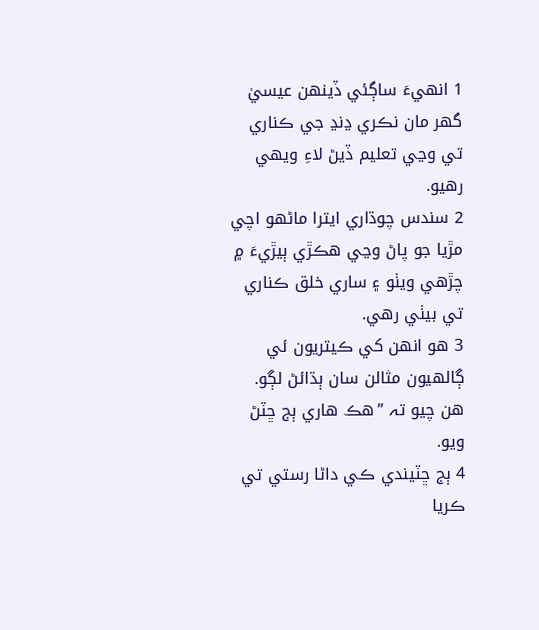1 انھيءَ ساڳئي ڏينھن عيسيٰ گھر مان نڪري ڍنڍ جي ڪناري تي وڃي تعليم ڏيڻ لاءِ ويھي رھيو.
2 سندس چوڌاري ايترا ماڻھو اچي مڙيا جو پاڻ وڃي ھڪڙي ٻيڙيءَ ۾ چڙھي ويٺو ۽ ساري خلق ڪناري تي بيٺي رھي.
3 ھو انھن کي ڪيتريون ئي ڳالھيون مثالن سان ٻڌائڻ لڳو. ھن چيو تہ ”ھڪ ھاري ٻج ڇٽڻ ويو.
4 ٻج ڇٽيندي ڪي داڻا رستي تي ڪريا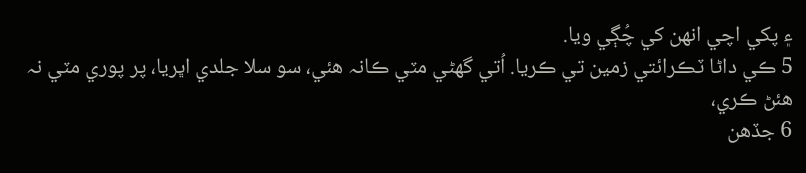۽ پکي اچي انھن کي چُڳي ويا.
5 ڪي داڻا ٽڪرائتي زمين تي ڪريا. اُتي گھڻي مٽي ڪانہ ھئي، سو سلا جلدي اڀريا، پر پوري مٽي نہ ھئڻ ڪري،
6 جڏھن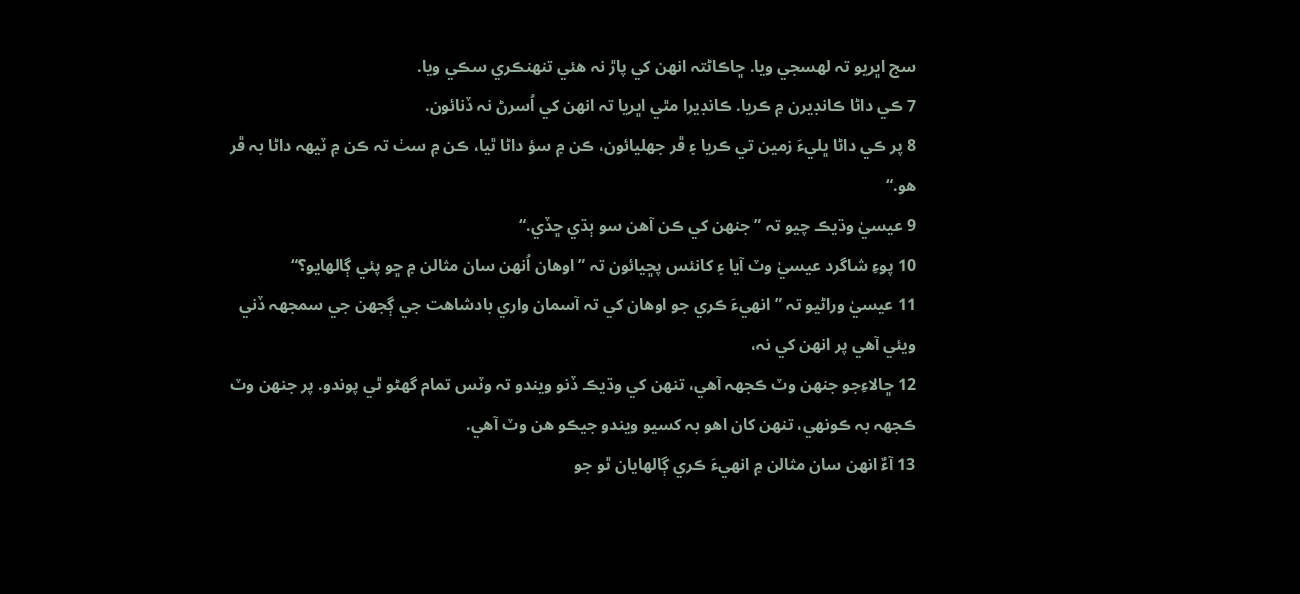سج اڀريو تہ لھسجي ويا. ڇاڪاڻتہ انھن کي پاڙ نہ ھئي تنھنڪري سڪي ويا.
7 ڪي داڻا ڪانڊيرن ۾ ڪريا. ڪانڊيرا مٿي اڀريا تہ انھن کي اُسرڻ نہ ڏنائون.
8 پر ڪي داڻا ڀليءَ زمين تي ڪريا ۽ ڦر جھليائون، ڪن ۾ سؤ داڻا ٿيا، ڪن ۾ سٺ تہ ڪن ۾ ٽيھہ داڻا بہ ڦر ھو.“
9 عيسيٰ وڌيڪ چيو تہ ”جنھن کي ڪن آھن سو ٻڌي ڇڏي.“
10 پوءِ شاگرد عيسيٰ وٽ آيا ۽ کانئس پڇيائون تہ ”اوھان اُنھن سان مثالن ۾ ڇو پئي ڳالھايو؟“
11 عيسيٰ وراڻيو تہ ”انھيءَ ڪري جو اوھان کي تہ آسمان واري بادشاھت جي ڳجھن جي سمجھہ ڏني ويئي آھي پر انھن کي نہ،
12 ڇالاءِجو جنھن وٽ ڪجھہ آھي، تنھن کي وڌيڪ ڏنو ويندو تہ وٽس تمام گھڻو ٿي پوندو. پر جنھن وٽ ڪجھہ بہ ڪونھي، تنھن کان اھو بہ کسيو ويندو جيڪو ھن وٽ آھي.
13 آءٌ انھن سان مثالن ۾ انھيءَ ڪري ڳالھايان ٿو جو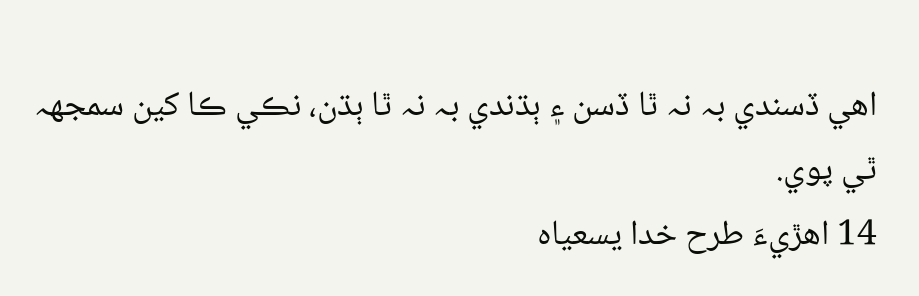اھي ڏسندي بہ نہ ٿا ڏسن ۽ ٻڌندي بہ نہ ٿا ٻڌن، نڪي ڪا کين سمجھہ ٿي پوي.
14 اھڙيءَ طرح خدا يسعياہ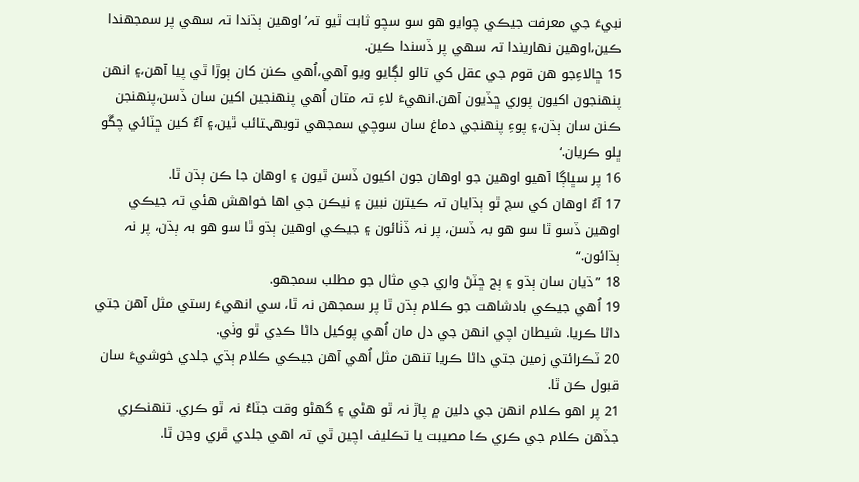نبيءَ جي معرفت جيڪي چوايو ھو سو سچو ثابت ٿيو تہ’اوھين ٻڌندا تہ سھي پر سمجھندا ڪين،اوھين نھاريندا تہ سھي پر ڏسندا ڪين.
15 ڇالاءِجو ھن قوم جي عقل کي تالو لڳايو ويو آھي،اُھي ڪنن کان ٻوڙا ٿي پيا آھن،۽ انھن پنھنجون اکيون پوري ڇڏيون آھن.انھيءَ لاءِ تہ متان اُھي پنھنجين اکين سان ڏسن،پنھنجن ڪنن سان ٻڌن،۽ پوءِ پنھنجي دماغ سان سوچي سمجھي توبھہتائب ٿين،۽ آءٌ کين ڇٽائي چڱو ڀلو ڪريان.‘
16 پر سڀاڳا آھيو اوھين جو اوھان جون اکيون ڏسن ٿيون ۽ اوھان جا ڪن ٻڌن ٿا.
17 آءٌ اوھان کي سچ ٿو ٻڌايان تہ ڪيترن نبين ۽ نيڪن جي اھا خواھش ھئي تہ جيڪي اوھين ڏسو ٿا سو ھو بہ ڏسن، پر نہ ڏٺائون ۽ جيڪي اوھين ٻڌو ٿا سو ھو بہ ٻڌن، پر نہ ٻڌائون.“
18 ”ڌيان سان ٻڌو ۽ ٻج ڇٽڻ واري جي مثال جو مطلب سمجھو.
19 اُھي جيڪي بادشاھت جو ڪلام ٻڌن ٿا پر سمجھن نہ ٿا، سي انھيءَ رستي مثل آھن جتي داڻا ڪريا. شيطان اچي انھن جي دل مان اُھي پوکيل داڻا ڪڍي ٿو وٺي.
20 ٽڪرائتي زمين جتي داڻا ڪريا تنھن مثل اُھي آھن جيڪي ڪلام ٻڌي جلدي خوشيءَ سان قبول ڪن ٿا.
21 پر اھو ڪلام انھن جي دلين ۾ پاڙ نہ ٿو ھڻي ۽ گھڻو وقت جٽاءُ نہ ٿو ڪري. تنھنڪري جڏھن ڪلام جي ڪري ڪا مصيبت يا تڪليف اچين ٿي تہ اھي جلدي ڦري وڃن ٿا.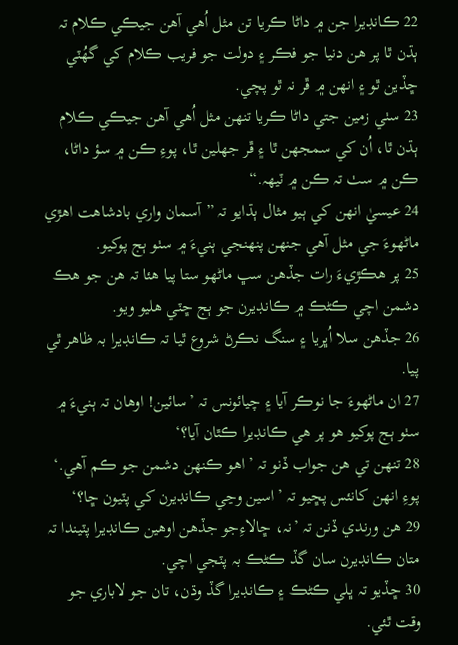22 ڪانڊيرا جن ۾ داڻا ڪريا تن مثل اُھي آھن جيڪي ڪلام تہ ٻڌن ٿا پر ھن دنيا جو فڪر ۽ دولت جو فريب ڪلام کي گھُٽي ڇڏين ٿو ۽ انھن ۾ ڦر نہ ٿو پچي.
23 سٺي زمين جتي داڻا ڪريا تنھن مثل اُھي آھن جيڪي ڪلام ٻڌن ٿا، اُن کي سمجھن ٿا ۽ ڦر جھلين ٿا، پوءِ ڪن ۾ سؤ داڻا، ڪن ۾ سٺ تہ ڪن ۾ ٽيھہ.“
24 عيسيٰ انھن کي ٻيو مثال ٻڌايو تہ ”آسمان واري بادشاھت اھڙي ماڻھوءَ جي مثل آھي جنھن پنھنجي ٻنيءَ ۾ سٺو ٻج پوکيو.
25 پر ھڪڙيءَ رات جڏھن سڀ ماڻھو ستا پيا ھئا تہ ھن جو ھڪ دشمن اچي ڪڻڪ ۾ ڪانڊيرن جو ٻج ڇٽي ھليو ويو.
26 جڏھن سلا اُڀريا ۽ سنگ نڪرڻ شروع ٿيا تہ ڪانڊيرا بہ ظاھر ٿي پيا.
27 ان ماڻھوءَ جا نوڪر آيا ۽ چيائونس تہ ’سائين! اوھان تہ ٻنيءَ ۾ سٺو ٻج پوکيو ھو پر ھي ڪانڊيرا ڪٿان آيا؟‘
28 تنھن تي ھن جواب ڏنو تہ ’اھو ڪنھن دشمن جو ڪم آھي.‘ پوءِ انھن کانئس پڇيو تہ ’اسين وڃي ڪانڊيرن کي پٽيون ڇا؟‘
29 ھن ورندي ڏنن تہ ’نہ، ڇالاءِجو جڏھن اوھين ڪانڊيرا پٽيندا تہ متان ڪانڊيرن سان گڏ ڪڻڪ بہ پٽجي اچي.
30 ڇڏيو تہ ڀلي ڪڻڪ ۽ ڪانڊيرا گڏ وڌن، تان جو لاباري جو وقت ٿئي.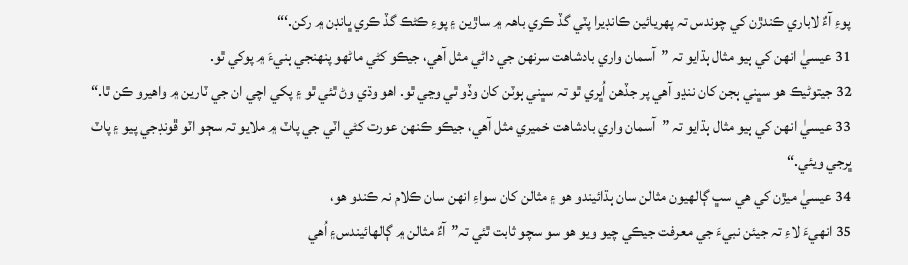پوءِ آءٌ لاباري ڪندڙن کي چوندس تہ پھريائين ڪانڊيرا پٽي گڏ ڪري باھہ ۾ ساڙين ۽ پوءِ ڪڻڪ گڏ ڪري ڀانڊن ۾ رکن.‘“
31 عيسيٰ انھن کي ٻيو مثال ٻڌايو تہ ”آسمان واري بادشاھت سرنھن جي داڻي مثل آھي، جيڪو کڻي ماڻھو پنھنجي ٻنيءَ ۾ پوکي ٿو.
32 جيتوڻيڪ ھو سڀني ٻجن کان ننڍو آھي پر جڏھن اُڀري ٿو تہ سڀني ٻوٽن کان وڏو ٿي وڃي ٿو. اھو وڌي وڻ ٿئي ٿو ۽ پکي اچي ان جي ٽارين ۾ واھيرو ڪن ٿا.“
33 عيسيٰ انھن کي ٻيو مثال ٻڌايو تہ ”آسمان واري بادشاھت خميري مثل آھي، جيڪو ڪنھن عورت کڻي اٽي جي پاٽ ۾ ملايو تہ سڄو اٽو ڦونڊجي پيو ۽ پاٽ ڀرجي ويئي.“
34 عيسيٰ ميڙن کي ھي سڀ ڳالھيون مثالن سان ٻڌائيندو ھو ۽ مثالن کان سواءِ انھن سان ڪلام نہ ڪندو ھو،
35 انھيءَ لاءِ تہ جيئن نبيءَ جي معرفت جيڪي چيو ويو ھو سو سچو ثابت ٿئي تہ”آءٌ مثالن ۾ ڳالھائيندس۽ اُھي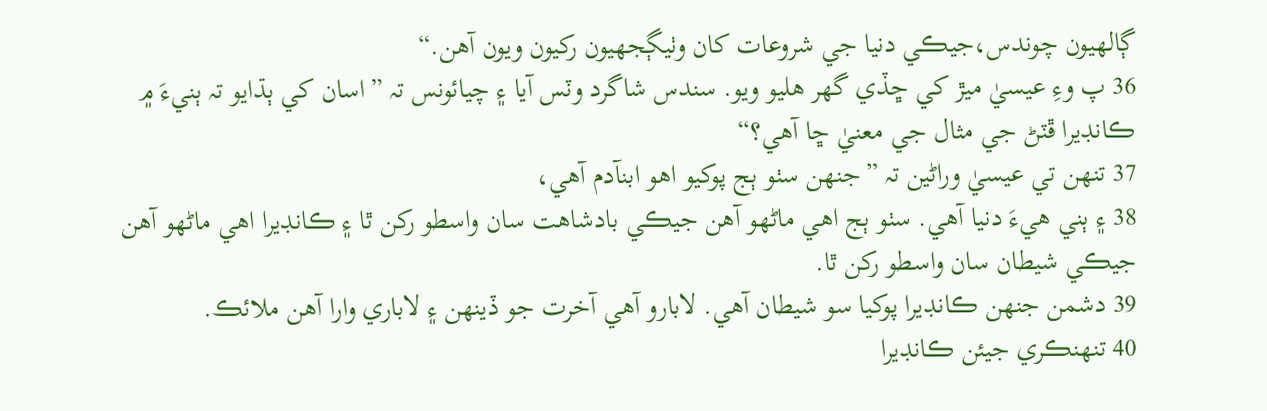ڳالھيون چوندس،جيڪي دنيا جي شروعات کان وٺيڳجھيون رکيون ويون آھن.“
36 پ وءِ عيسيٰ ميڙ کي ڇڏي گھر ھليو ويو. سندس شاگرد وٽس آيا ۽ چيائونس تہ ”اسان کي ٻڌايو تہ ٻنيءَ ۾ ڪانڊيرا ڦٽڻ جي مثال جي معنيٰ ڇا آھي؟“
37 تنھن تي عيسيٰ وراڻين تہ ”جنھن سٺو ٻج پوکيو اھو ابنآدم آھي،
38 ۽ ٻني ھيءَ دنيا آھي. سٺو ٻج اھي ماڻھو آھن جيڪي بادشاھت سان واسطو رکن ٿا ۽ ڪانڊيرا اھي ماڻھو آھن جيڪي شيطان سان واسطو رکن ٿا.
39 دشمن جنھن ڪانڊيرا پوکيا سو شيطان آھي. لابارو آھي آخرت جو ڏينھن ۽ لاباري وارا آھن ملائڪ.
40 تنھنڪري جيئن ڪانڊيرا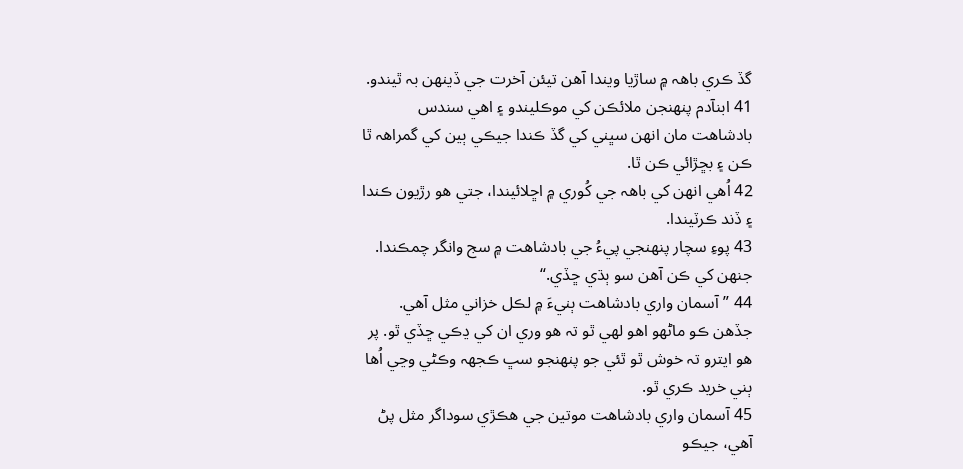گڏ ڪري باھہ ۾ ساڙيا ويندا آھن تيئن آخرت جي ڏينھن بہ ٿيندو.
41 ابنآدم پنھنجن ملائڪن کي موڪليندو ۽ اھي سندس بادشاھت مان انھن سڀني کي گڏ ڪندا جيڪي ٻين کي گمراھہ ٿا ڪن ۽ بڇڙائي ڪن ٿا.
42 اُھي انھن کي باھہ جي کُوري ۾ اڇلائيندا، جتي ھو رڙيون ڪندا ۽ ڏند ڪرٽيندا.
43 پوءِ سچار پنھنجي پيءُ جي بادشاھت ۾ سج وانگر چمڪندا. جنھن کي ڪن آھن سو ٻڌي ڇڏي.“
44 ”آسمان واري بادشاھت ٻنيءَ ۾ لڪل خزاني مثل آھي. جڏھن ڪو ماڻھو اھو لھي ٿو تہ ھو وري ان کي ڍڪي ڇڏي ٿو. پر ھو ايترو تہ خوش ٿو ٿئي جو پنھنجو سڀ ڪجھہ وڪڻي وڃي اُھا ٻني خريد ڪري ٿو.
45 آسمان واري بادشاھت موتين جي ھڪڙي سوداگر مثل پڻ آھي، جيڪو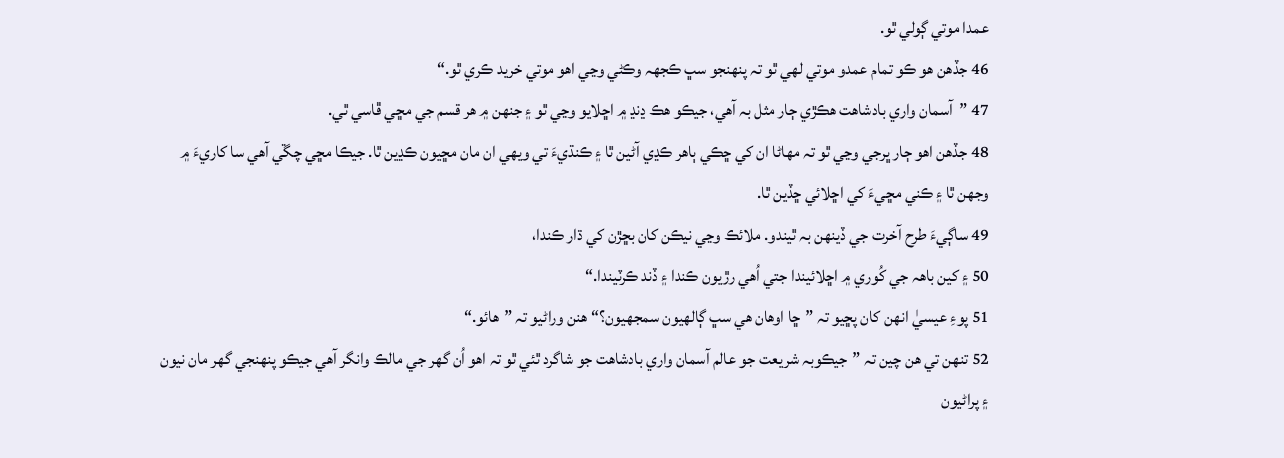عمدا موتي ڳولي ٿو.
46 جڏھن ھو ڪو تمام عمدو موتي لھي ٿو تہ پنھنجو سڀ ڪجھہ وڪڻي وڃي اھو موتي خريد ڪري ٿو.“
47 ”آسمان واري بادشاھت ھڪڙي ڄار مثل بہ آھي، جيڪو ھڪ ڍنڍ ۾ اڇلايو وڃي ٿو ۽ جنھن ۾ ھر قسم جي مڇي ڦاسي ٿي.
48 جڏھن اھو ڄار ڀرجي وڃي ٿو تہ مھاڻا ان کي ڇڪي ٻاھر ڪڍي آڻين ٿا ۽ ڪنڌيءَ تي ويھي ان مان مڇيون ڪڍين ٿا. جيڪا مڇي چڱي آھي سا کاريءَ ۾ وجھن ٿا ۽ ڪني مڇيءَ کي اڇلائي ڇڏين ٿا.
49 ساڳيءَ طرح آخرت جي ڏينھن بہ ٿيندو. ملائڪ وڃي نيڪن کان بڇڙن کي ڌار ڪندا،
50 ۽ کين باھہ جي کُوري ۾ اڇلائيندا جتي اُھي رڙيون ڪندا ۽ ڏند ڪرٽيندا.“
51 پوءِ عيسيٰ انھن کان پڇيو تہ ”ڇا اوھان ھي سڀ ڳالھيون سمجھيون؟“ ھنن وراڻيو تہ ”ھائو.“
52 تنھن تي ھن چين تہ ”جيڪوبہ شريعت جو عالم آسمان واري بادشاھت جو شاگرد ٿئي ٿو تہ اھو اُن گھر جي مالڪ وانگر آھي جيڪو پنھنجي گھر مان نيون ۽ پراڻيون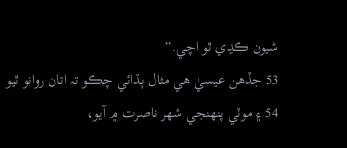شيون ڪڍي ٿو اچي.“
53 جڏھن عيسيٰ ھي مثال ٻڌائي چڪو تہ اتان روانو ٿيو
54 ۽ موٽي پنھنجي شھر ناصرت ۾ آيو،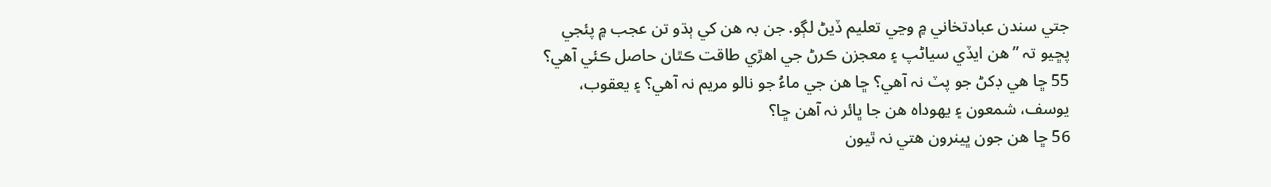جتي سندن عبادتخاني ۾ وڃي تعليم ڏيڻ لڳو. جن بہ ھن کي ٻڌو تن عجب ۾ پئجي پڇيو تہ ”ھن ايڏي سياڻپ ۽ معجزن ڪرڻ جي اھڙي طاقت ڪٿان حاصل ڪئي آھي؟
55 ڇا ھي ڊکڻ جو پٽ نہ آھي؟ ڇا ھن جي ماءُ جو نالو مريم نہ آھي؟ ۽ يعقوب، يوسف، شمعون ۽ يھوداہ ھن جا ڀائر نہ آھن ڇا؟
56 ڇا ھن جون ڀينرون ھتي نہ ٿيون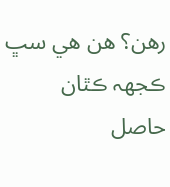رھن؟ ھن ھي سڀ ڪجھہ ڪٿان حاصل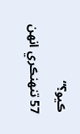ڪيو؟“
57 تنھنڪري انھن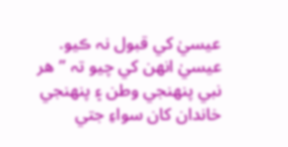عيسيٰ کي قبول نہ ڪيو. عيسيٰ انھن کي چيو تہ ”ھر نبي پنھنجي وطن ۽ پنھنجي خاندان کان سواءِ جتي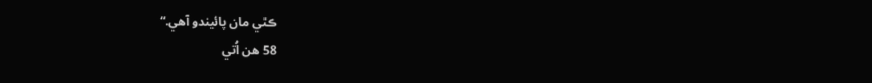ڪٿي مان پائيندو آھي.“
58 ھن اُتي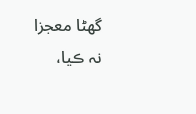گھڻا معجزا نہ ڪيا،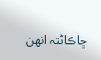ڇاڪاڻتہ انھن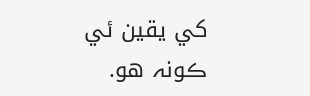کي يقين ئي ڪونہ ھو.